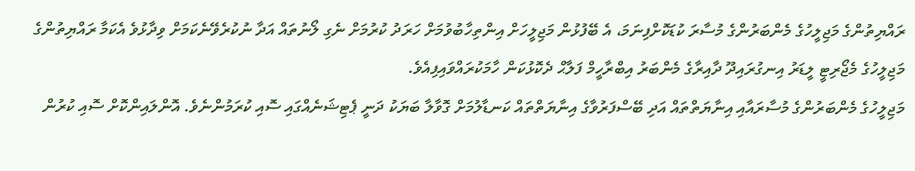ރައްޔިތުންގެ މަޖިލީހުގެ މެންބަރުންގެ މުސާރަ ކުޑަކޮށްފިނަމަ، އެ ބޭފުޅުން މަޖިލީހަށް އިންތިހާބުވުމަށް ހަރަދު ކުރުމަށް ނެގި ލޯނުތައް އަދާ ނުކުރެވޭނެކަމަށް ވިދާޅުވެ އެކަމާ ރައްޔިތުންގެ މަޖިލީހުގެ މެޖޯރިޓީ ލީޑަރު އިނގުރައިދޫ ދާއިރާގެ މެންބަރު އިބްރާހީމް ފަލާޙް ދެކޮޅުކަން ހާމަކުރައްވައިފިއެވެ.
މަޖިލީހުގެ މެންބަރުންގެ މުސާރައާއި އިނާޔަތްތައް އަދި ބޭސްފަރުވާގެ އިނާޔަތްތައް ކަނޑާލުމަށް ގޮވާލާ ބަޔަކު ދަނީ ޕެޓިޝަނެއްގައި ސޮއި ކުރަމުންނެވެ. އޮންލައިންކޮށް ސޮއި ކުރުން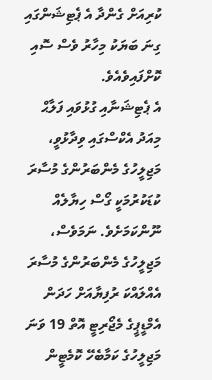ކުރިއަށް ގެންދާ އެ ޕެޓިޝަންގައި ގިނަ ބަޔަކު މިހާރު ވެސް ސޮއި ކޮށްފައިވެއެވެ.
އެ ޕެޓިޝަނާއި ގުޅުވައި ފަލާޙް މިއަދު އެކްސްގައި ވިދާޅުވީ، މަޖިލީހުގެ މެންބަރުންގެ މުސާރަ ކުޑަކުރުމަކީ ގޯސް ހިޔާލެއް ނޫންކަމަށެވެ. ނަމަވެސް، މަޖިލީހުގެ މެންބަރުންގެ މުސާރަ އެއްލައްކަ ރުފިޔާއަށް ހަދަން އެމްޑީޕީގެ މެޖޯރިޓީ އޮތް 19 ވަނަ މަޖިލީހުގެ ކަމާބެހޭ ކޮމެޓީން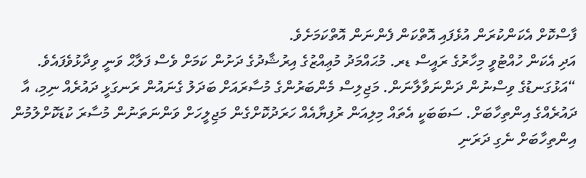ފާސްކޮށް އެކަންކުރަން އުޅެފައި އޮތްކަން ފެންނަން އޮތްކަމަށެވެ.
އަދި އެކަން ހުއްޓުވީ މިހާރުގެ ރައީސް ޑރ. މުޙައްމަދު މުޢިއްޒުގެ އިރުޝާދުގެ ދަށުން ކަމަށް ވެސް ފަލާޙް ވަނީ ވިދާޅުވެފައެވެ.
“އަޅުގަނޑުގެ ވިސްނުން ދަންނަވާލާނަން. މަޖިލިސް މެންބަރުންގެ މުސާރައަށް ބަދަލު ގެނައުން ރަނގަޅީ ދައުރެއް ނިމި، އާ ދައުރެއްގެ އިންތިހާބަށް. ސަބަބަކީ އެތައް މިލިއަން ރުފިޔާއެއް ހަރަދުކޮށްގެން މަޖިލީހަށް ވަންނަތަނުން މުސާރަ ކުޑަކޮށްލުމުން އިންތިހާބަށް ނެގި ދަރަނި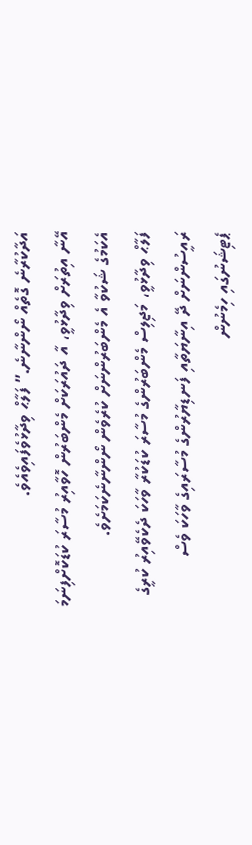އަދާކުރާނެ ގޮތެއް ނޯންނާނެ.” ފަލާޙް ވިދާޅުވެފައިވެއެވެ.
އޭނާ އިތުރަށް ވިދާޅުވީ، އާ ދައުރަކަށް މެންބަރުން ހޮވާއިރު މުސާރަ ކުޑަކޮށްފިނަމަ އެކަމުގެ ޝަކުވާ އެ މެންބަރުންނަށް ކުރެވެން ނޯންނާނެކަމަށެވެ.
ފަލާޙް ވިދާޅުވީ، މަޖިލިސް މެންބަރުންގެ މުސާރަ ކުޑަކުރާ ވާހަކަ ދެކެވޭއިރު ކުރީގެ ރައީސުންނަށް ދޭ އިނާޔަތާއި ފަނޑިޔާރުންގެ މުސާރައިގެ ވާހަކަ ވެސް ޕެޓިޝަނުގައި ހިމެނުން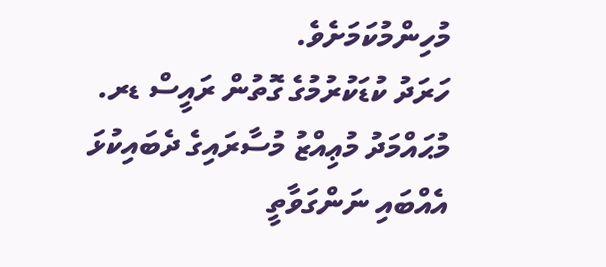މުހިންމުކަމަށެވެ.
ހަރަދު ކުޑަކުރުމުގެ ގޮތުން ރައީސް ޑރ. މުޙައްމަދު މުޢިއްޒު މުސާރައިގެ ދެބައިކުޅަ އެއްބައި ނަންގަވާތީ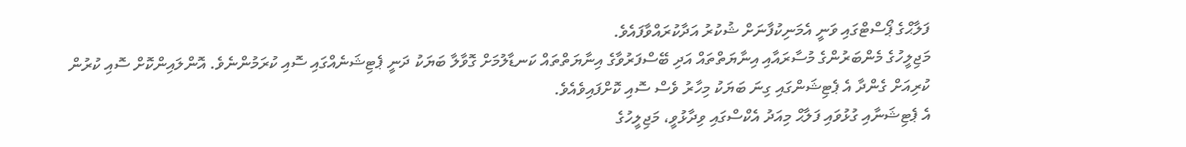ފަލާޙްގެ ޕޯސްޓްގައި ވަނީ އެމަނިކުފާނަށް ޝުކުރު އަދާކުރައްވާފައެވެ.
މަޖިލީހުގެ މެންބަރުންގެ މުސާރައާއި އިނާޔަތްތައް އަދި ބޭސްފަރުވާގެ އިނާޔަތްތައް ކަނޑާލުމަށް ގޮވާލާ ބަޔަކު ދަނީ ޕެޓިޝަނެއްގައި ސޮއި ކުރަމުންނެވެ. އޮންލައިންކޮށް ސޮއި ކުރުން ކުރިއަށް ގެންދާ އެ ޕެޓިޝަންގައި ގިނަ ބަޔަކު މިހާރު ވެސް ސޮއި ކޮށްފައިވެއެވެ.
އެ ޕެޓިޝަނާއި ގުޅުވައި ފަލާޙް މިއަދު އެކްސްގައި ވިދާޅުވީ، މަޖިލީހުގެ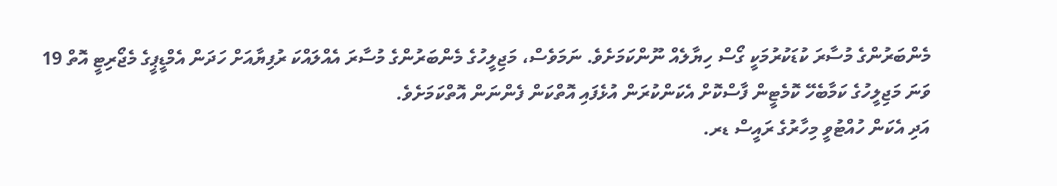މެންބަރުންގެ މުސާރަ ކުޑަކުރުމަކީ ގޯސް ހިޔާލެއް ނޫންކަމަށެވެ. ނަމަވެސް، މަޖިލީހުގެ މެންބަރުންގެ މުސާރަ އެއްލައްކަ ރުފިޔާއަށް ހަދަން އެމްޑީޕީގެ މެޖޯރިޓީ އޮތް 19 ވަނަ މަޖިލީހުގެ ކަމާބެހޭ ކޮމެޓީން ފާސްކޮށް އެކަންކުރަން އުޅެފައި އޮތްކަން ފެންނަން އޮތްކަމަށެވެ.
އަދި އެކަން ހުއްޓުވީ މިހާރުގެ ރައީސް ޑރ.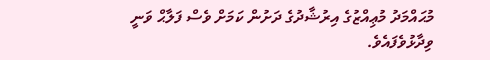މުޙައްމަދު މުޢިއްޒުގެ އިރުޝާދުގެ ދަށުން ކަމަށް ވެސް ފަލާޙް ވަނީ ވިދާޅުވެފައެވެ.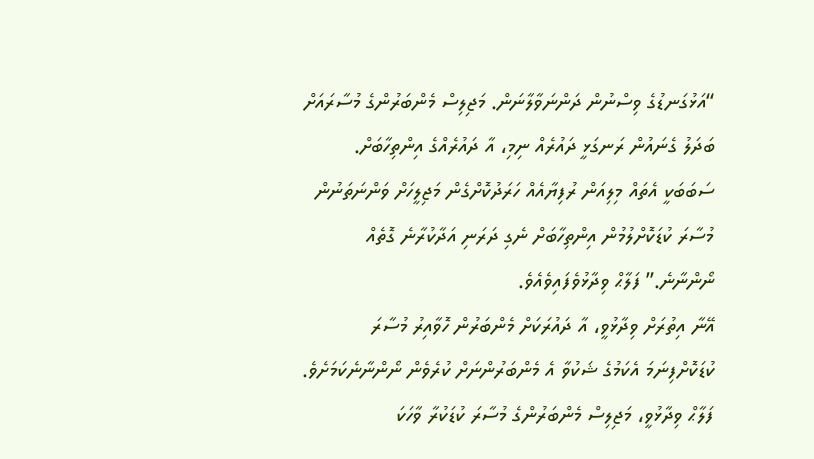“އަޅުގަނޑުގެ ވިސްނުން ދަންނަވާލާނަން. މަޖިލިސް މެންބަރުންގެ މުސާރައަށް ބަދަލު ގެނައުން ރަނގަޅީ ދައުރެއް ނިމި، އާ ދައުރެއްގެ އިންތިހާބަށް. ސަބަބަކީ އެތައް މިލިއަން ރުފިޔާއެއް ހަރަދުކޮށްގެން މަޖިލީހަށް ވަންނަތަނުން މުސާރަ ކުޑަކޮށްލުމުން އިންތިހާބަށް ނެގި ދަރަނި އަދާކުރާނެ ގޮތެއް ނޯންނާނެ.” ފަލާޙް ވިދާޅުވެފައިވެއެވެ.
އޭނާ އިތުރަށް ވިދާޅުވީ، އާ ދައުރަކަށް މެންބަރުން ހޮވާއިރު މުސާރަ ކުޑަކޮށްފިނަމަ އެކަމުގެ ޝަކުވާ އެ މެންބަރުންނަށް ކުރެވެން ނޯންނާނެކަމަށެވެ.
ފަލާޙް ވިދާޅުވީ، މަޖިލިސް މެންބަރުންގެ މުސާރަ ކުޑަކުރާ ވާހަކަ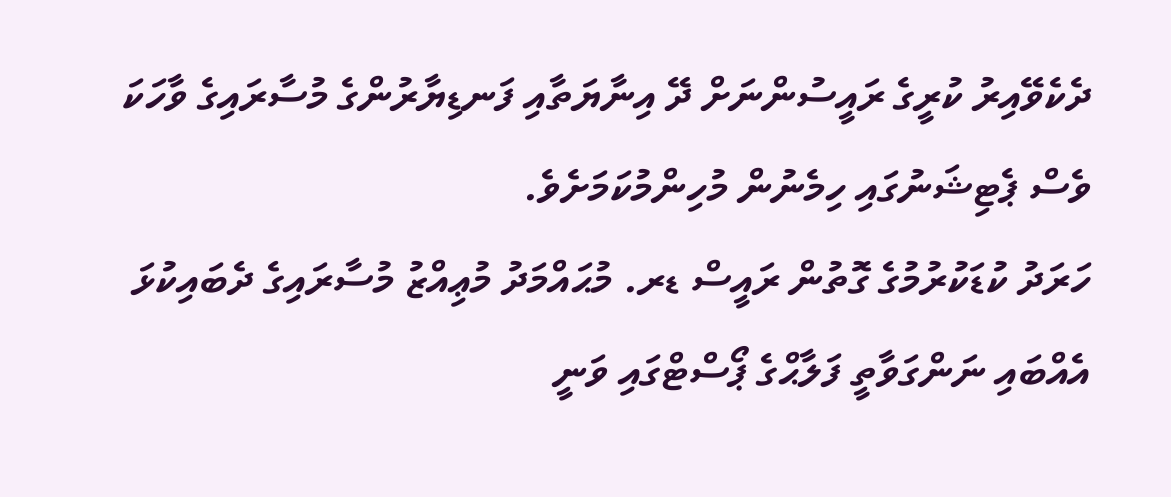ދެކެވޭއިރު ކުރީގެ ރައީސުންނަށް ދޭ އިނާޔަތާއި ފަނޑިޔާރުންގެ މުސާރައިގެ ވާހަކަ ވެސް ޕެޓިޝަނުގައި ހިމެނުން މުހިންމުކަމަށެވެ.
ހަރަދު ކުޑަކުރުމުގެ ގޮތުން ރައީސް ޑރ. މުޙައްމަދު މުޢިއްޒު މުސާރައިގެ ދެބައިކުޅަ އެއްބައި ނަންގަވާތީ ފަލާޙްގެ ޕޯސްޓްގައި ވަނީ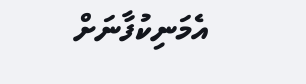އެމަނިކުފާނަށް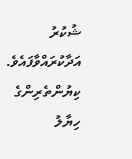ޝުކުރު އަދާކުރައްވާފައެވެ.
ކިޔުންތެރިންގެ ހިޔާލު